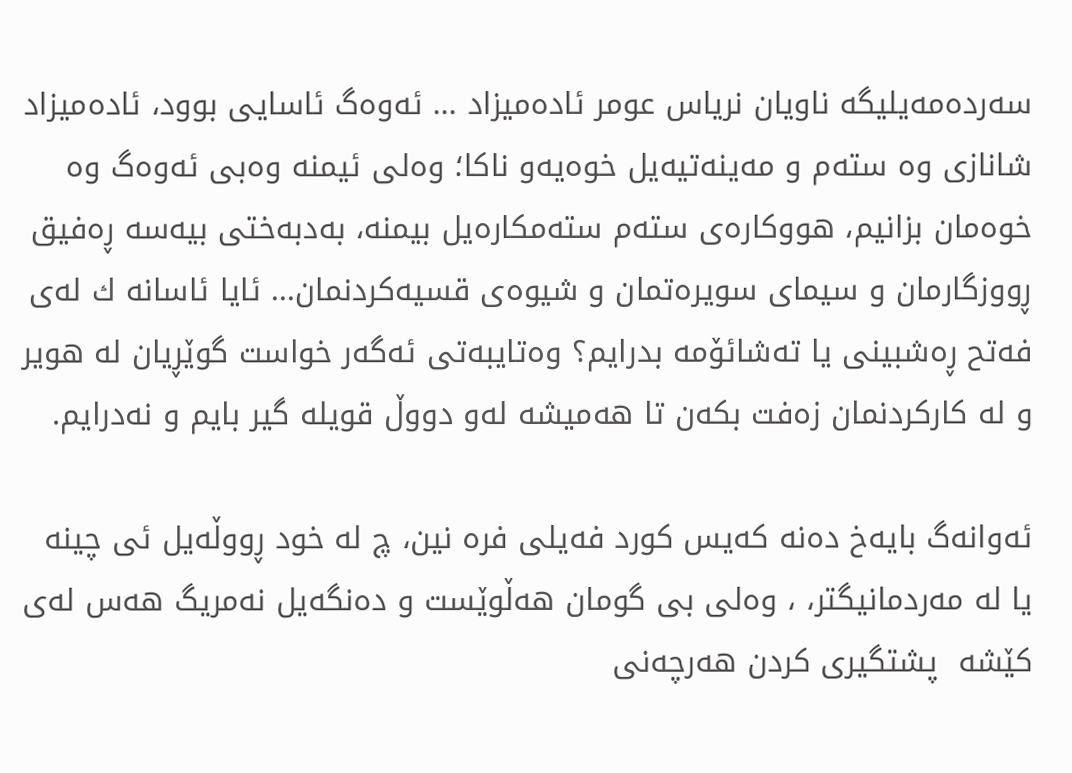سه‌رده‌مه‌یلیگه‌ ناویان نریاس عومر ئاده‌میزاد ... ئه‌وه‌گ ئاسایى بوود، ئاده‌میزاد شانازى وه‌ سته‌م و مه‌ینه‌تیه‌یل خوه‌یه‌و ناكا؛ وه‌لى ئیمنه‌ وه‌بى ئه‌وه‌گ وه‌ خوه‌مان بزانیم، هووكاره‌ى سته‌م سته‌مكاره‌یل بیمنه‌، به‌دبه‌ختى بیه‌سه‌ ڕه‌فیق ڕووزگارمان و سیماى سویره‌تمان و شیوه‌ى قسیه‌كردنمان... ئایا ئاسانه‌ ك له‌ى فه‌تح ڕه‌شبینى یا ته‌شائۆمه‌ بدرایم؟ وه‌تایبه‌تى ئه‌گه‌ر خواست گوێڕیان له‌ هویر و له‌ كاركردنمان زه‌فت بكه‌ن تا هه‌میشه‌ له‌و دووڵ قویله‌ گیر بایم و نه‌درایم.

ئه‌وانه‌گ بایه‌خ ده‌نه‌ كه‌یس كورد فه‌یلى فره‌ نین، چ له‌ خود ڕووڵه‌یل ئى چینه‌ یا له‌ مه‌ردمانیگتر، ، وه‌لى بى گومان هه‌ڵوێست و ده‌نگه‌یل نه‌مریگ هه‌س له‌ى كێشه‌  پشتگیرى كردن هه‌رچه‌نى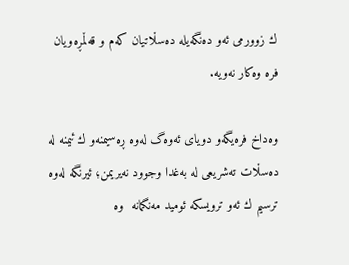ك زوورمى ئه‌و ده‌نگه‌یله‌ ده‌سڵاتیان كه‌م و قه‌ڵمڕه‌ویان فره‌ وه‌كار نه‌ویه‌.

وه‌داخ فره‌یگه‌و دویاى ئه‌وه‌گ له‌وه‌ ڕه‌سیمنه‌و ك ئیمنه‌ له‌ ده‌سڵات ته‌شریعى له‌ به‌غدا وجوود نه‌یریمن؛ ئیرنگه‌ له‌وه‌ ترسیم ك ئه‌و ترویسكه‌ ئومید مه‌نگمانه‌  وه‌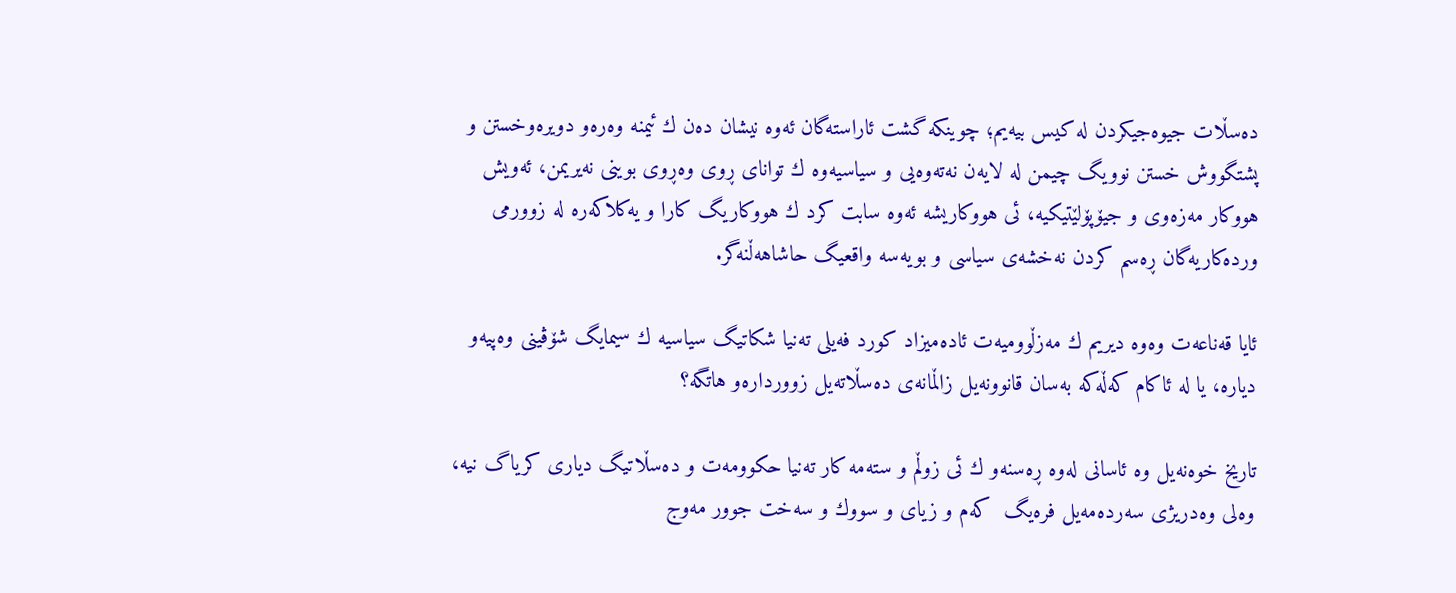ده‌سڵات جیوه‌جیكردن له‌ كیس بیه‌یم؛ چوینكه‌ گشت ئاراسته‌گان ئه‌وه‌ نیشان ده‌ن ك ئیمنه‌ وه‌ره‌و دویره‌وخستن و پشتگووش خستن نوویگ چیمن له‌ لایه‌ن نه‌ته‌وه‌یى و سیاسیه‌وه‌ ك تواناى ڕوى وه‌ڕوى بوینى نه‌یریمن، ئه‌ویش هووكار مه‌زه‌وى و جیۆپۆلێتیكیه‌، ئى هووكاریشه‌ ئه‌وه‌ سابت كرد ك هووكاریگ كارا و یه‌كلاكه‌ره‌ له‌ زوورمى ورده‌كاریه‌گان ڕه‌سم كردن نه‌خشه‌ى سیاسى و بویه‌سه‌ واقعیگ حاشاهه‌ڵنه‌گر.

ئایا قه‌ناعه‌ت وه‌وه‌ دیریم ك مه‌زڵوومیه‌ت ئاده‌میزاد كورد فه‌یلى ته‌نیا شكاتیگ سیاسیه‌ ك سیمایگ شۆڤینى وه‌پیه‌و دیاره‌، یا له‌ ئاكام كه‌ڵه‌كه‌ به‌سان قانوونه‌یل زاڵمانه‌ى ده‌سڵاته‌یل زوورداره‌و هاتگه‌؟

تاریخ خوه‌نه‌یل وه‌ ئاسانى له‌وه‌ ڕه‌سنه‌و ك ئى زوڵم و سته‌مه‌ كار ته‌نیا حكوومه‌ت و ده‌سڵاتیگ دیارى كریاگ نیه‌، وه‌لى وه‌دریژى سه‌رده‌مه‌یل فره‌یگ  كه‌م و زیاى و سووك و سه‌خت جوور مه‌وج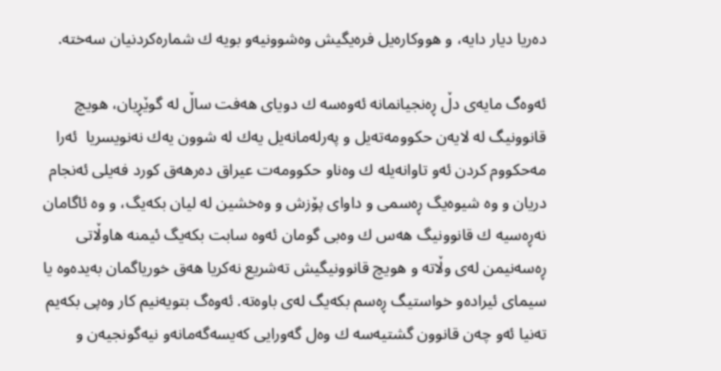ده‌ریا دیار دایه‌، و هووكاره‌یل فره‌یگیش وه‌شوونیه‌و بویه‌ ك شماره‌كردنیان سه‌خته‌.

ئه‌وه‌گ مایه‌ى دڵ ڕه‌نجیانمانه‌ ئه‌وه‌سه‌ ك دویاى هه‌فت ساڵ له‌ گوێڕیان، هویچ قانوونیگ له‌ لایه‌ن حكوومه‌ته‌یل و په‌رله‌مانه‌یل یه‌ك له‌ شوون یه‌ك نه‌نویسریا  ئه‌را مه‌حكووم كردن ئه‌و تاوانه‌یله‌ ك وه‌ناو حكوومه‌ت عیراق ده‌رهه‌ق كورد فه‌یلى ئه‌نجام دریان و وه‌ شیوه‌یگ ڕه‌سمى و داواى پۆزش و وه‌خشین له‌ لیان بكه‌یگ، و وه‌ ئاگامان نه‌ڕه‌سیه‌ ك قانوونیگ هه‌س ك وه‌بى گومان ئه‌وه‌ سابت بكه‌یگ ئیمنه‌ هاوڵاتى ڕه‌سه‌نیمن له‌ى وڵاته‌ و هویچ قانوونیگیش ته‌شریع نه‌كریا هه‌ق خوریاگمان به‌یده‌وه‌ یا سیماى ئیراده‌و خواستیگ ڕه‌سم بكه‌یگ له‌ى باوه‌ته‌. ئه‌وه‌گ بتویه‌نیم كار وه‌پى بكه‌یم ته‌نیا ئه‌و چه‌ن قانوون گشتیه‌سه‌ ك وه‌ل گه‌ورایى كه‌یسه‌گه‌مانه‌و نیه‌گونجیه‌ن و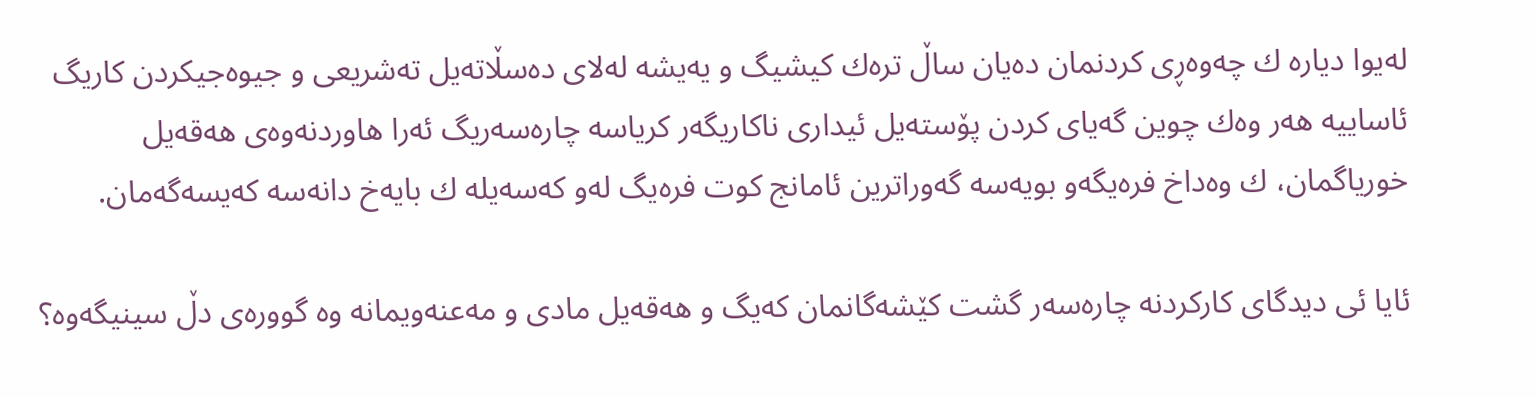له‌یوا دیاره‌ ك چه‌وه‌ڕى كردنمان ده‌یان ساڵ تره‌ك كیشیگ و یه‌یشه‌ له‌لاى ده‌سڵاته‌یل ته‌شریعى و جیوه‌جیكردن كاریگ ئاساییه‌ هه‌ر وه‌ك چوین گه‌یاى كردن پۆسته‌یل ئیدارى ناكاریگه‌ر كریاسه‌ چاره‌سه‌ریگ ئه‌را هاوردنه‌وه‌ى هه‌قه‌یل خوریاگمان، ك وه‌داخ فره‌یگه‌و بویه‌سه‌ گه‌وراترین ئامانج كوت فره‌یگ له‌و كه‌سه‌یله‌ ك بایه‌خ دانه‌سه‌ كه‌یسه‌گه‌مان.

ئایا ئى دیدگاى كاركردنه‌ چاره‌سه‌ر گشت كێشه‌گانمان كه‌یگ و هه‌قه‌یل مادى و مه‌عنه‌ویمانه‌ وه‌ گووره‌ى دڵ سینیگه‌وه‌؟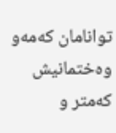توانامان كه‌مه‌و وه‌ختمانیش كه‌متر و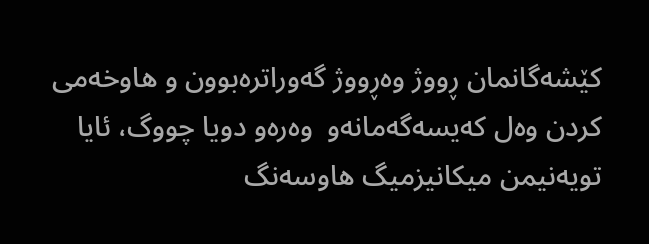كێشه‌گانمان ڕووژ وه‌ڕووژ گه‌وراتره‌بوون و هاوخه‌مى كردن وه‌ل كه‌یسه‌گه‌مانه‌و  وه‌ره‌و دویا چووگ، ئایا تویه‌نیمن میكانیزمیگ هاوسه‌نگ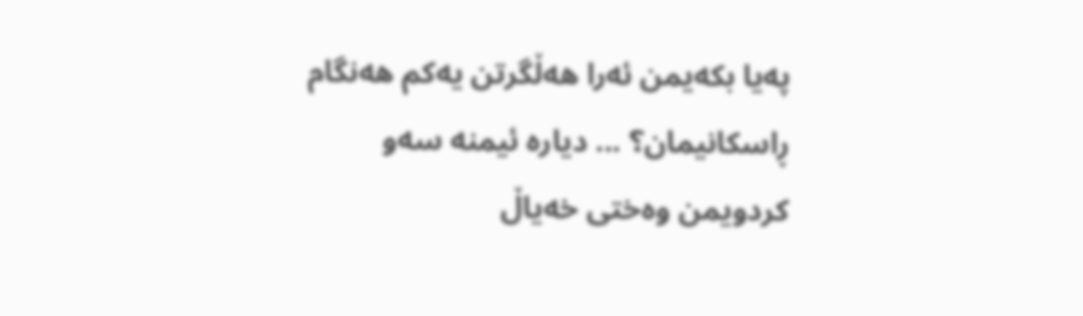په‌یا بكه‌یمن ئه‌را هه‌ڵگرتن یه‌كم هه‌نگام ڕاسكانیمان؟ ... دیاره‌ ئیمنه‌ سه‌و كردویمن وه‌ختى خه‌یاڵ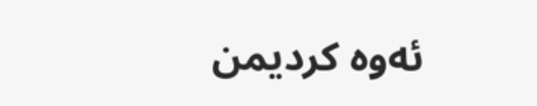ئه‌وه‌ كردیمن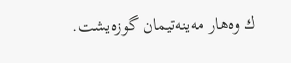ك وه‌هار مه‌ینه‌تیمان گوزه‌یشت.